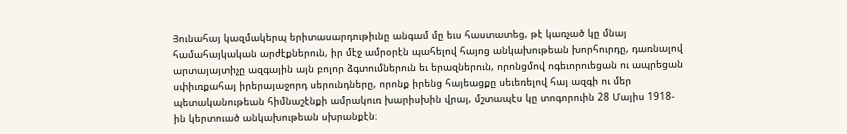Յունահայ կազմակերպ երիտասարդութիւնը անգամ մը եւս հաստատեց, թէ կառչած կը մնայ համահայկական արժէքներուն, իր մէջ ամրօրէն պահելով հայոց անկախութեան խորհուրդը, դառնալով արտայայտիչը ազգային այն բոլոր ձգտումներուն եւ երազներուն, որոնցմով ոգեւորուեցան ու ապրեցան սփիւռքահայ իրերայաջորդ սերունդները, որոնք իրենց հայեացքը սեւեռելով հայ ազգի ու մեր պետականութեան հիմնաշէնքի ամրակուռ խարիսխին վրայ, մշտապէս կը տոգորուին 28 Մայիս 1918-ին կերտուած անկախութեան սխրանքէն։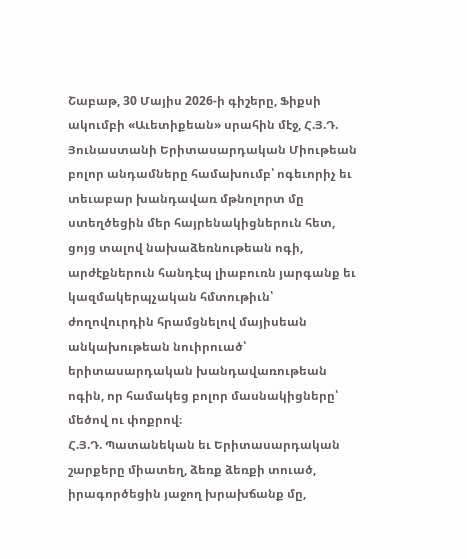Շաբաթ, 30 Մայիս 2026-ի գիշերը, Ֆիքսի ակումբի «Աւետիքեան» սրահին մէջ, Հ.Յ.Դ. Յունաստանի Երիտասարդական Միութեան բոլոր անդամները համախումբ՝ ոգեւորիչ եւ տեւաբար խանդավառ մթնոլորտ մը ստեղծեցին մեր հայրենակիցներուն հետ, ցոյց տալով նախաձեռնութեան ոգի, արժէքներուն հանդէպ լիաբուռն յարգանք եւ կազմակերպչական հմտութիւն՝ ժողովուրդին հրամցնելով մայիսեան անկախութեան նուիրուած՝ երիտասարդական խանդավառութեան ոգին, որ համակեց բոլոր մասնակիցները՝ մեծով ու փոքրով։
Հ.Յ.Դ. Պատանեկան եւ Երիտասարդական շարքերը միատեղ, ձեռք ձեռքի տուած, իրագործեցին յաջող խրախճանք մը,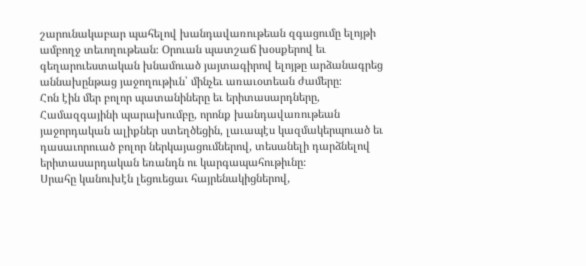շարունակաբար պահելով խանդավառութեան զգացումը ելոյթի ամբողջ տեւողութեան։ Օրուան պատշաճ խօսքերով եւ գեղարուեստական խնամուած յայտագիրով ելոյթը արձանագրեց աննախընթաց յաջողութիւն՝ մինչեւ առաւօտեան ժամերը։
Հոն էին մեր բոլոր պատանիները եւ երիտասարդները, Համազգայինի պարախումբը, որոնք խանդավառութեան յաջորդական ալիքներ ստեղծեցին, լաւապէս կազմակերպուած եւ դասաւորուած բոլոր ներկայացումներով, տեսանելի դարձնելով երիտասարդական եռանդն ու կարգապահութիւնը։
Սրահը կանուխէն լեցուեցաւ հայրենակիցներով,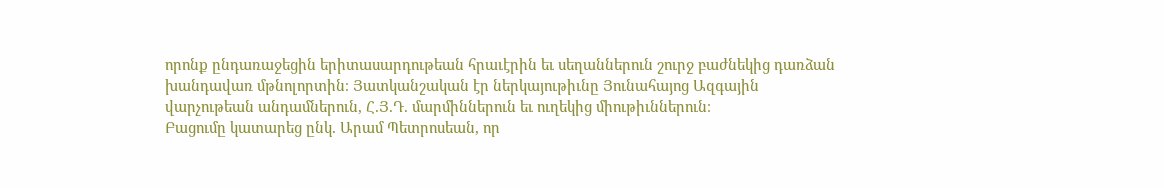որոնք ընդառաջեցին երիտասարդութեան հրաւէրին եւ սեղաններուն շուրջ բաժնեկից դառձան խանդավառ մթնոլորտին։ Յատկանշական էր ներկայութիւնը Յունահայոց Ազգային վարչութեան անդամներուն, Հ.Յ.Դ. մարմիններուն եւ ուղեկից միութիւններուն։
Բացումը կատարեց ընկ. Արամ Պետրոսեան, որ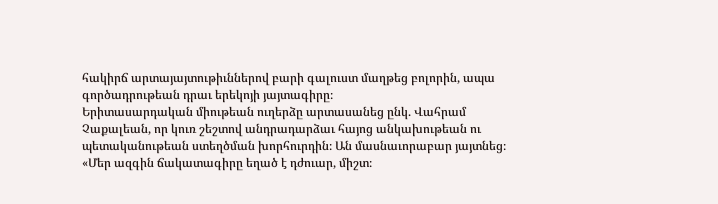հակիրճ արտայայտութիւններով բարի գալուստ մաղթեց բոլորին, ապա գործադրութեան դրաւ երեկոյի յայտագիրը։
Երիտասարդական միութեան ուղերձը արտասանեց ընկ. Վահրամ Չաքալեան, որ կուռ շեշտով անդրադարձաւ հայոց անկախութեան ու պետականութեան ստեղծման խորհուրդին։ Ան մասնաւորաբար յայտնեց։
«Մեր ազգին ճակատագիրը եղած է դժուար, միշտ։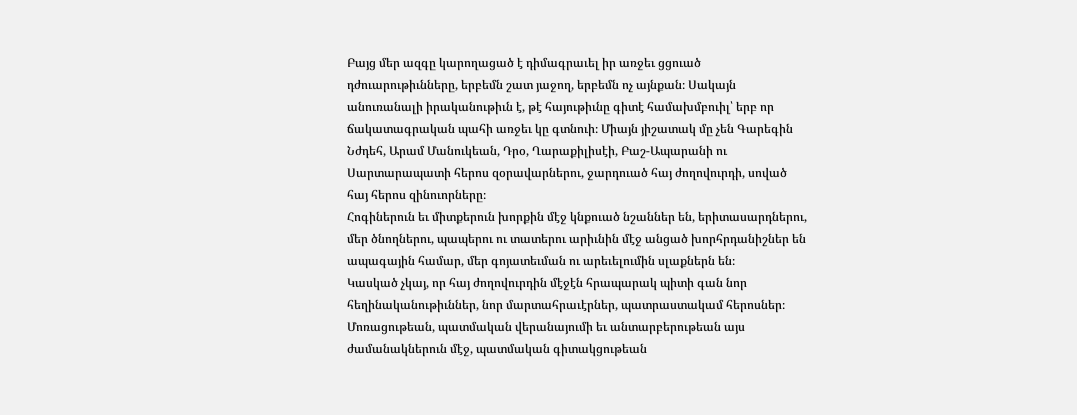Բայց մեր ազգը կարողացած է դիմագրաւել իր առջեւ ցցուած դժուարութիւնները, երբեմն շատ յաջող, երբեմն ոչ այնքան։ Սակայն անուռանալի իրականութիւն է, թէ հայութիւնը գիտէ համախմբուիլ՝ երբ որ ճակատագրական պահի առջեւ կը գտնուի։ Միայն յիշատակ մը չեն Գարեգին Նժդեհ, Արամ Մանուկեան, Դրօ, Ղարաքիլիսէի, Բաշ-Ապարանի ու Սարտարապատի հերոս զօրավարներու, ջարդուած հայ ժողովուրդի, սոված հայ հերոս զինուորները։
Հոգիներուն եւ միտքերուն խորքին մէջ կնքուած նշաններ են, երիտասարդներու, մեր ծնողներու, պապերու ու տատերու արիւնին մէջ անցած խորհրդանիշներ են ապագային համար, մեր գոյատեւման ու արեւելումին սլաքներն են։
Կասկած չկայ, որ հայ ժողովուրդին մէջէն հրապարակ պիտի գան նոր հեղինականութիւններ, նոր մարտահրաւէրներ, պատրաստակամ հերոսներ։
Մոռացութեան, պատմական վերանայումի եւ անտարբերութեան այս ժամանակներուն մէջ, պատմական գիտակցութեան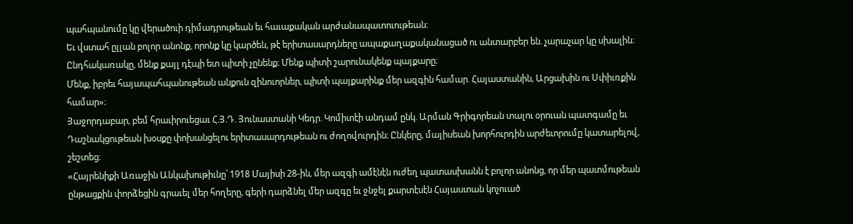պահպանումը կը վերածուի դիմադրութեան եւ հաւաքական արժանապատուութեան։
Եւ վստահ ըլլան բոլոր անոնք, որոնք կը կարծեն, թէ երիտասարդները ապաքաղաքականացած ու անտարբեր են. չարաչար կը սխալին։
Ընդհակառակը, մենք քայլ դէպի ետ պիտի չընենք։ Մենք պիտի շարունակենք պայքարը։
Մենք, իբրեւ հայապահպանութեան անքուն զինուորներ, պիտի պայքարինք մեր ազգին համար. Հայաստանին, Արցախին ու Սփիւռքին համար»։
Յաջորդաբար, բեմ հրաւիրուեցաւ Հ.Յ.Դ. Յունաստանի Կեդր. Կոմիտէի անդամ ընկ. Արման Գրիգորեան տալու օրուան պատգամը եւ Դաշնակցութեան խօսքը փոխանցելու երիտասարդութեան ու ժողովուրդին։ Ընկերը, մայիսեան խորհուրդին արժեւորումը կատարելով, շեշտեց։
«Հայրենիքի Առաջին Անկախութիւնը՝ 1918 Մայիսի 28-ին, մեր ազգի ամէնէն ուժեղ պատասխանն է բոլոր անոնց, որ մեր պատմութեան ընթացքին փորձեցին գրաւել մեր հողերը, գերի դարձնել մեր ազգը եւ ջնջել քարտէսէն Հայաստան կոչուած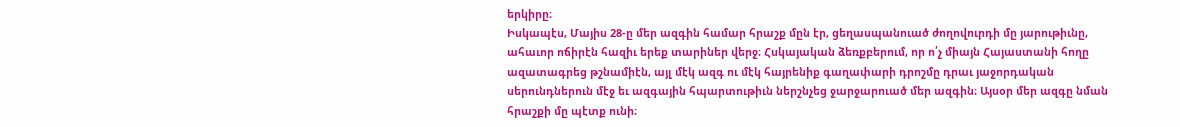երկիրը։
Իսկապէս, Մայիս 28-ը մեր ազգին համար հրաշք մըն էր, ցեղասպանուած ժողովուրդի մը յարութիւնը, ահաւոր ոճիրէն հազիւ երեք տարիներ վերջ։ Հսկայական ձեռքբերում, որ ո՛չ միայն Հայաստանի հողը ազատագրեց թշնամիէն, այլ մէկ ազգ ու մէկ հայրենիք գաղափարի դրոշմը դրաւ յաջորդական սերունդներուն մէջ եւ ազգային հպարտութիւն ներշնչեց ջարջարուած մեր ազգին։ Այսօր մեր ազգը նման հրաշքի մը պէտք ունի։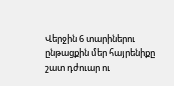Վերջին 6 տարիներու ընթացքին մեր հայրենիքը շատ դժուար ու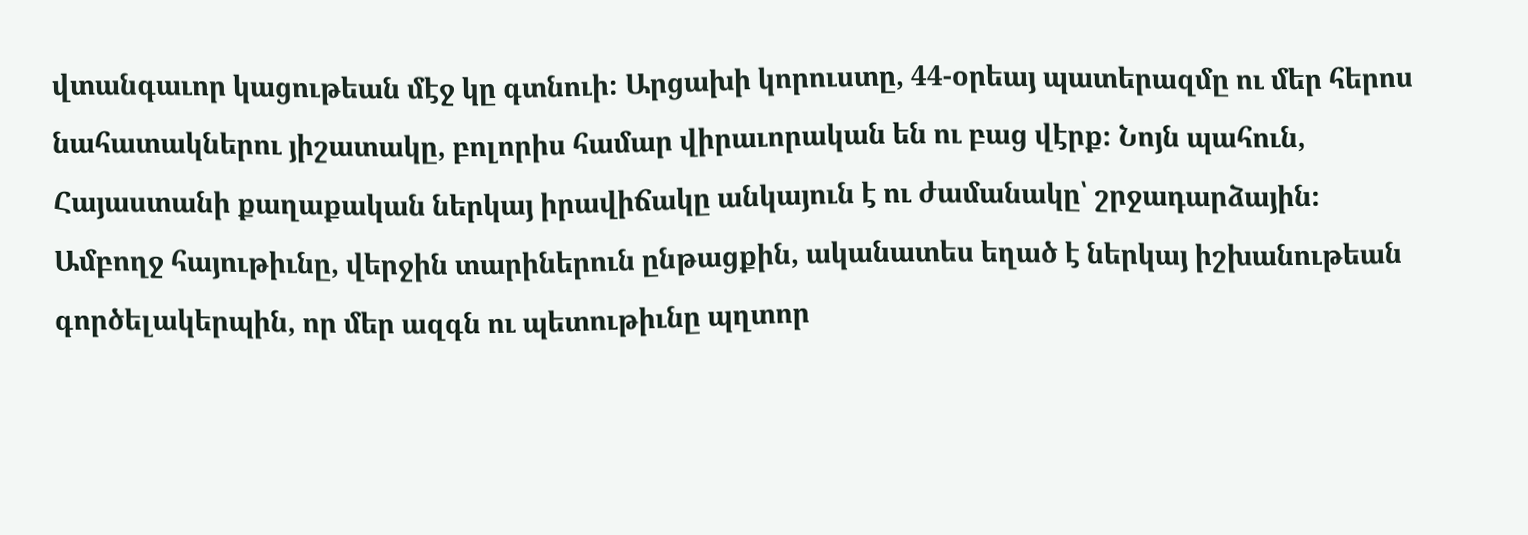վտանգաւոր կացութեան մէջ կը գտնուի։ Արցախի կորուստը, 44-օրեայ պատերազմը ու մեր հերոս նահատակներու յիշատակը, բոլորիս համար վիրաւորական են ու բաց վէրք։ Նոյն պահուն, Հայաստանի քաղաքական ներկայ իրավիճակը անկայուն է ու ժամանակը՝ շրջադարձային։
Ամբողջ հայութիւնը, վերջին տարիներուն ընթացքին, ականատես եղած է ներկայ իշխանութեան գործելակերպին, որ մեր ազգն ու պետութիւնը պղտոր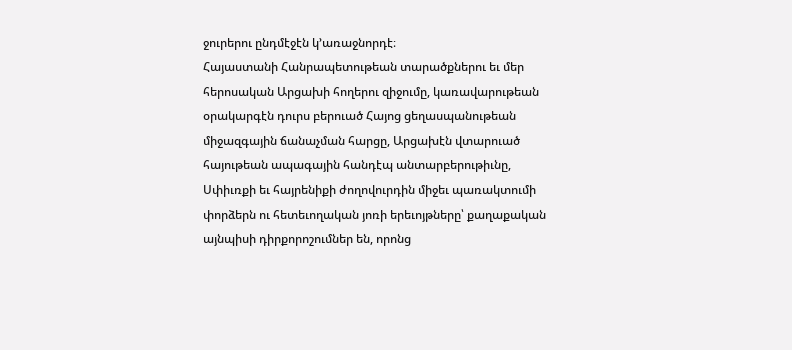ջուրերու ընդմէջէն կ’առաջնորդէ։
Հայաստանի Հանրապետութեան տարածքներու եւ մեր հերոսական Արցախի հողերու զիջումը, կառավարութեան օրակարգէն դուրս բերուած Հայոց ցեղասպանութեան միջազգային ճանաչման հարցը, Արցախէն վտարուած հայութեան ապագային հանդէպ անտարբերութիւնը, Սփիւռքի եւ հայրենիքի ժողովուրդին միջեւ պառակտումի փորձերն ու հետեւողական յոռի երեւոյթները՝ քաղաքական այնպիսի դիրքորոշումներ են, որոնց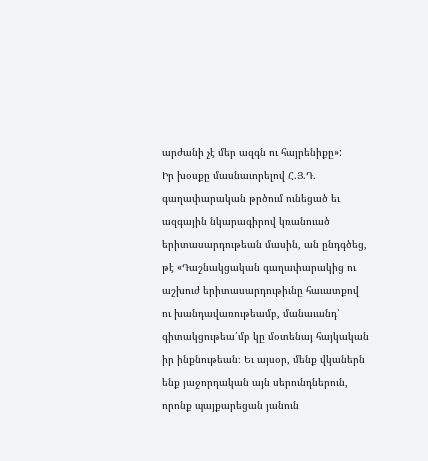արժանի չէ մեր ազգն ու հայրենիքը»:
Իր խօսքը մասնաւորելով Հ.Յ.Դ. գաղափարական թրծում ունեցած եւ ազգային նկարագիրով կռանուած երիտասարդութեան մասին, ան ընդգծեց, թէ «Դաշնակցական գաղափարակից ու աշխուժ երիտասարդութիւնը հաւատքով ու խանդավառութեամբ, մանաւանդ՝ գիտակցութեա՛մբ կը մօտենայ հայկական իր ինքնութեան։ Եւ այսօր, մենք վկաներն ենք յաջորդական այն սերունդներուն, որոնք պայքարեցան յանուն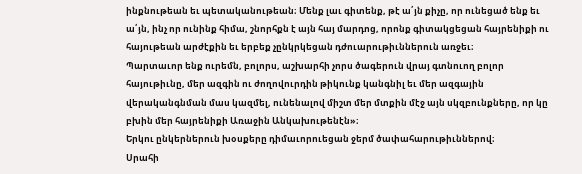ինքնութեան եւ պետականութեան։ Մենք լաւ գիտենք, թէ ա՛յն քիչը, որ ունեցած ենք եւ ա՛յն, ինչ որ ունինք հիմա, շնորհքն է այն հայ մարդոց, որոնք գիտակցեցան հայրենիքի ու հայութեան արժէքին եւ երբեք չընկրկեցան դժուարութիւններուն առջեւ։
Պարտաւոր ենք ուրեմն, բոլորս, աշխարհի չորս ծագերուն վրայ գտնուող բոլոր հայութիւնը, մեր ազգին ու ժողովուրդին թիկունք կանգնիլ եւ մեր ազգային վերականգնման մաս կազմել, ունենալով միշտ մեր մտքին մէջ այն սկզբունքները, որ կը բխին մեր հայրենիքի Առաջին Անկախութենէն»։
Երկու ընկերներուն խօսքերը դիմաւորուեցան ջերմ ծափահարութիւններով։
Սրահի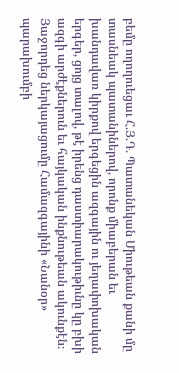բեմը ողողուեցաւ Հ.Յ.Դ. Պատանեկան Միութեան քանի մը տասնեակ պատանիներով, որոնք միաբերան եւ խանդավառ կիրքով երգեցին ազգային ու յեղափոխական երգեր, ցոյց տալով, թէ իրենց դաստիարակութիւնը կը բխի ազգի արժէքներուն եւ հայկական ինքնութեան ակունքէն։
Յաջորդեց ներկայացումը Համազգայինի «Նանօր» պարախումբի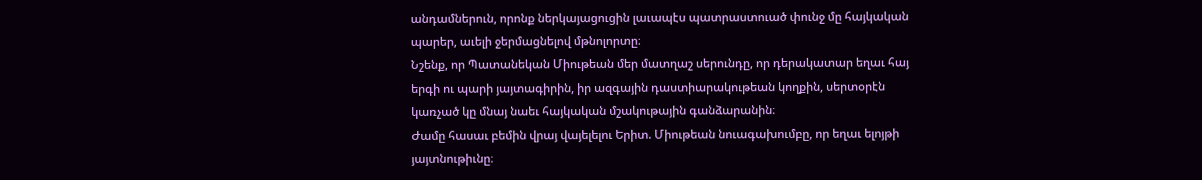անդամներուն, որոնք ներկայացուցին լաւապէս պատրաստուած փունջ մը հայկական պարեր, աւելի ջերմացնելով մթնոլորտը։
Նշենք, որ Պատանեկան Միութեան մեր մատղաշ սերունդը, որ դերակատար եղաւ հայ երգի ու պարի յայտագիրին, իր ազգային դաստիարակութեան կողքին, սերտօրէն կառչած կը մնայ նաեւ հայկական մշակութային գանձարանին։
Ժամը հասաւ բեմին վրայ վայելելու Երիտ. Միութեան նուագախումբը, որ եղաւ ելոյթի յայտնութիւնը։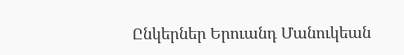Ընկերներ Երուանդ Մանուկեան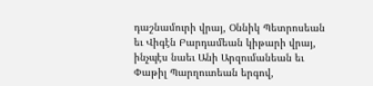դաշնամուրի վրայ, Օննիկ Պետրոսեան եւ Վիգէն Բարդամեան կիթարի վրայ, ինչպէս նաեւ Անի Արզումանեան եւ Փաթիլ Պարղուտեան երգով,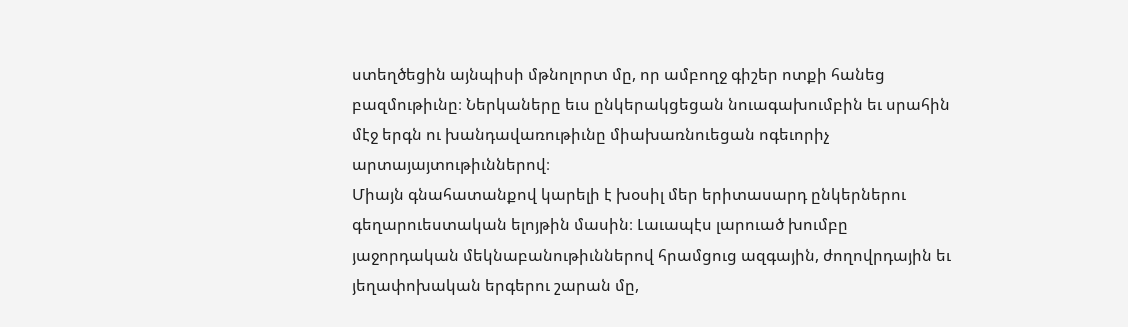ստեղծեցին այնպիսի մթնոլորտ մը, որ ամբողջ գիշեր ոտքի հանեց բազմութիւնը։ Ներկաները եւս ընկերակցեցան նուագախումբին եւ սրահին մէջ երգն ու խանդավառութիւնը միախառնուեցան ոգեւորիչ արտայայտութիւններով։
Միայն գնահատանքով կարելի է խօսիլ մեր երիտասարդ ընկերներու գեղարուեստական ելոյթին մասին։ Լաւապէս լարուած խումբը յաջորդական մեկնաբանութիւններով հրամցուց ազգային, ժողովրդային եւ յեղափոխական երգերու շարան մը,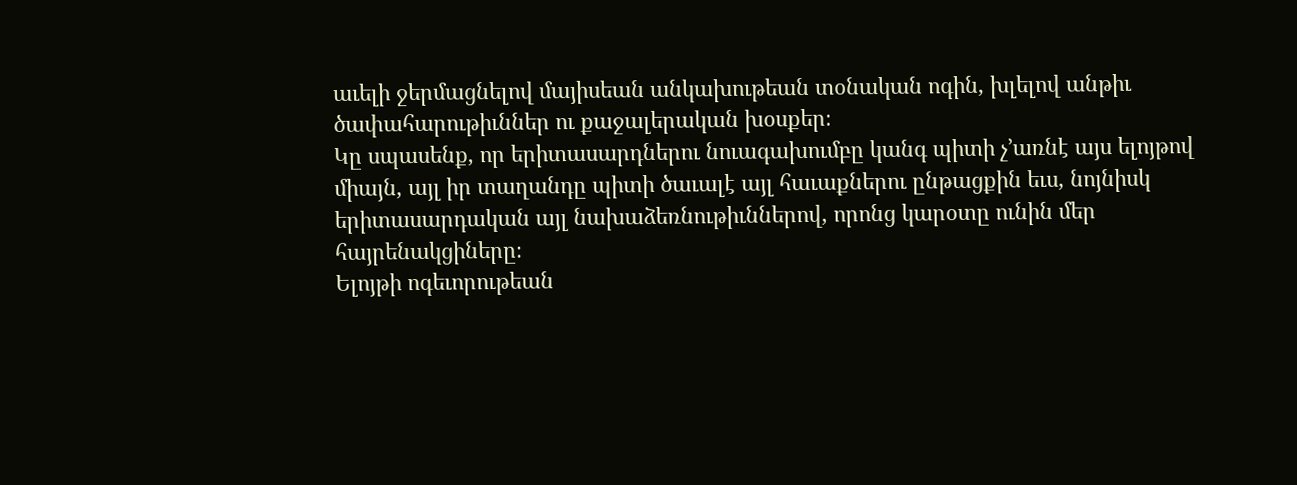աւելի ջերմացնելով մայիսեան անկախութեան տօնական ոգին, խլելով անթիւ ծափահարութիւններ ու քաջալերական խօսքեր։
Կը սպասենք, որ երիտասարդներու նուագախումբը կանգ պիտի չ՚առնէ այս ելոյթով միայն, այլ իր տաղանդը պիտի ծաւալէ այլ հաւաքներու ընթացքին եւս, նոյնիսկ երիտասարդական այլ նախաձեռնութիւններով, որոնց կարօտը ունին մեր հայրենակցիները։
Ելոյթի ոգեւորութեան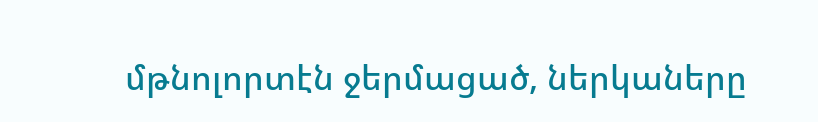մթնոլորտէն ջերմացած, ներկաները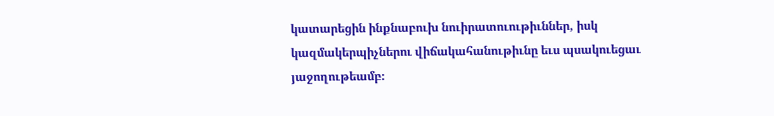կատարեցին ինքնաբուխ նուիրատուութիւններ, իսկ կազմակերպիչներու վիճակահանութիւնը եւս պսակուեցաւ յաջողութեամբ։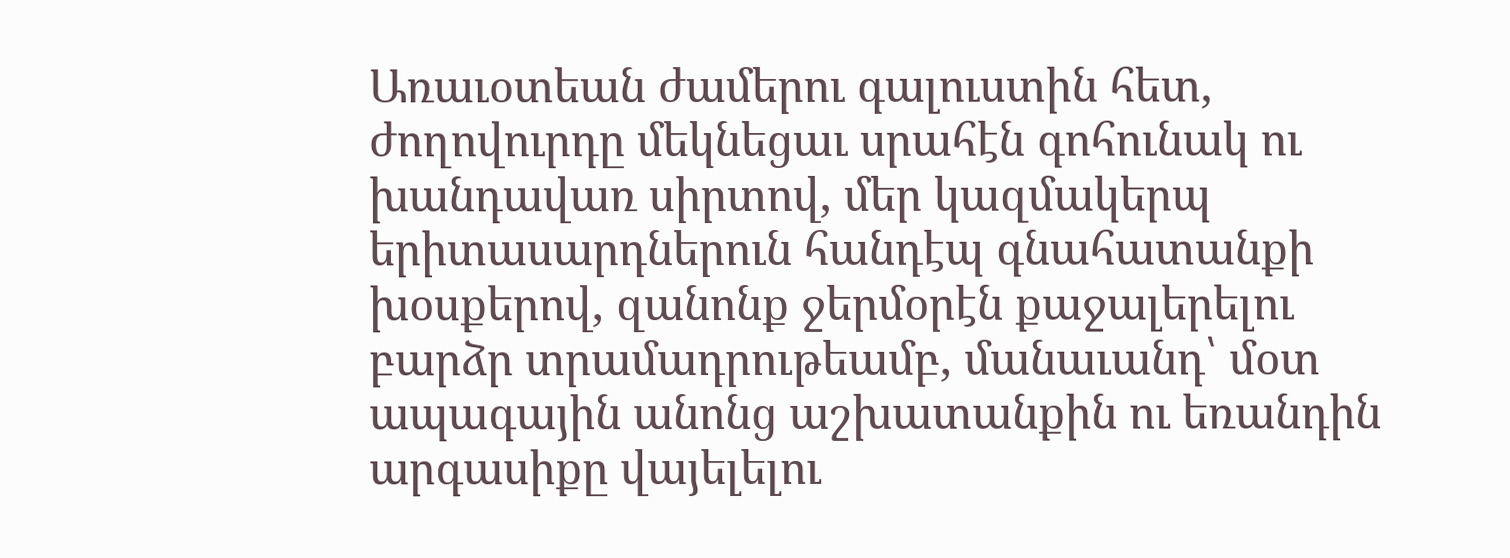Առաւօտեան ժամերու գալուստին հետ, ժողովուրդը մեկնեցաւ սրահէն գոհունակ ու խանդավառ սիրտով, մեր կազմակերպ երիտասարդներուն հանդէպ գնահատանքի խօսքերով, զանոնք ջերմօրէն քաջալերելու բարձր տրամադրութեամբ, մանաւանդ՝ մօտ ապագային անոնց աշխատանքին ու եռանդին արգասիքը վայելելու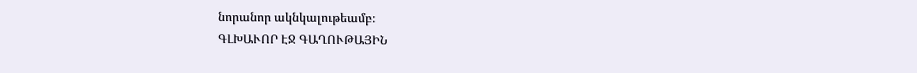նորանոր ակնկալութեամբ։
ԳԼԽԱՒՈՐ ԷՋ ԳԱՂՈՒԹԱՅԻՆ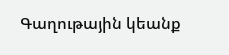Գաղութային կեանք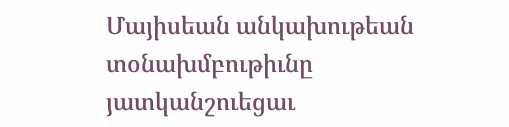Մայիսեան անկախութեան տօնախմբութիւնը յատկանշուեցաւ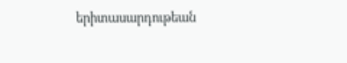երիտասարդութեան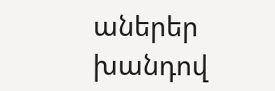աներեր խանդով